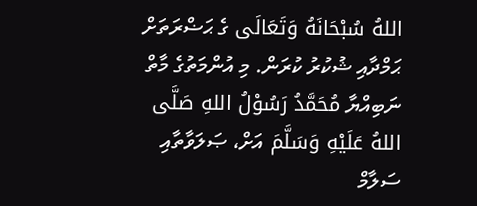اللهُ سُبْحَانَهُ وَتَعَالَى ގެ ޙަޟްރަތަށް ޙަމްދާއި ޝުކުރު ކުރަން. މި އުންމަތުގެ މާތް ނަބިއްޔާ مُحَمَّدُ رَسُوْلُ اللهِ صَلَّى اللهُ عَلَيْهِ وَسَلَّمَ އަށް، ޞަލަވާތާއި ސަލާމް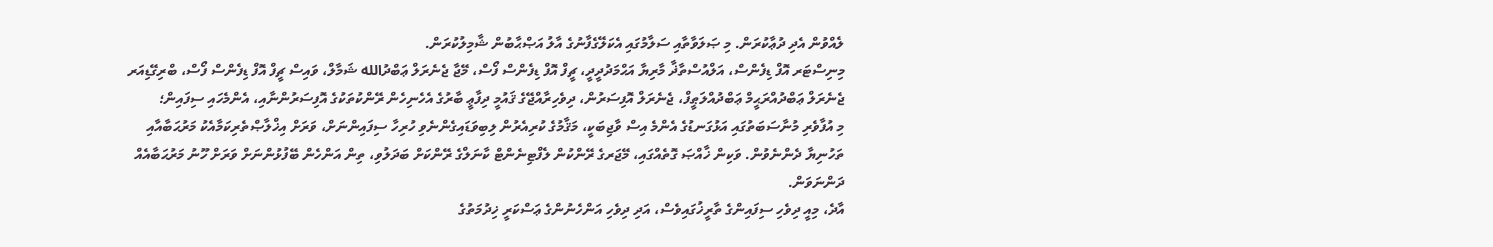ލެއްވުން އެދި ދުޢާކުރަން. މި ޞަލަވާތާއި ސަލާމުގައި އެކަލޭގެފާނުގެ އާލު އަޞްޙާބުން ޝާމިލުކުރަން.
މިނިސްޓަރ އޮފް ޑިފެންސް، އަލްއުސްތާޛާ މާރިޔާ އަޙްމަދުދީދީ، ޗީފް އޮފް ޑިފެންސް ފޯސް، މޭޖާ ޖެނެރަލް ޢަބްދުالله ޝަމާލް، ވައިސް ޗީފް އޮފް ޑިފެންސް ފޯސް، ބްރިގޭޑިއަރ ޖެނެރަލް ޢަބްދުއްރަޙީމް ޢަބްދުއްލަޠީފް، ޖެނެރަލް އޮފިސަރުން، ދިވެހިރާއްޖޭގެ ޤައުމީ ދިފާޢީ ބާރުގެ އެހެނިހެން ރޭންކުތަކުގެ އޮފިސަރުންނާއި، އެންމެހައި ސިފައިން؛
މި އުފާވެރި މުނާސަބަތުގައި އަޅުގަނޑުގެ އެންމެ އިސް ވާޖިބަކީ، މަޤާމުގެ ކުރިއެރުން ލިބިވަޑައިގެންނެވި ހުރިހާ ސިފައިންނަށް، ވަރަށް އިޚްލާޞްތެރިކަމާއެކު މަރުޙަބާއާއި ތަހުނިޔާ ދެންނެވުން. ވަކިން ޚާއްޞަ ގޮތެއްގައި، މޭޖަރގެ ރޭންކުން ލެފްޓިނެންޓް ކާނަލްގެ ރޭންކަށް ބަދަލުވި، ތިން އަންހެން ބޭފުޅުންނަށް ވަރަށް ހޫނު މަރުޙަބާއެއް ދަންނަވަން.
އާދެ، މިއީ ދިވެހި ސިފައިންގެ ތާރީޚުގައިވެސް، އަދި ދިވެހި އަންހެނުންގެ ޢަސްކަރީ ޚިދުމަތުގެ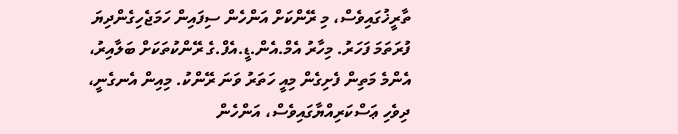ތާރީޚުގައިވެސް، މި ރޭންކަށް އަންހެން ސިފައިން ހަމަޖެހިގެންދިޔަ ފުރަތަމަ ފަހަރު. މިހާރު އެމް.އެން.ޑީ.އެފް.ގެ ރޭންކުތަކަށް ބަލާއިރު، އެންމެ މަތިން ފެށިގެން މިއީ ހަތަރު ވަނަ ރޭންކު. މިއިން އެނގެނީ، ދިވެހި ޢަސްކަރިއްޔާގައިވެސް، އަންހެން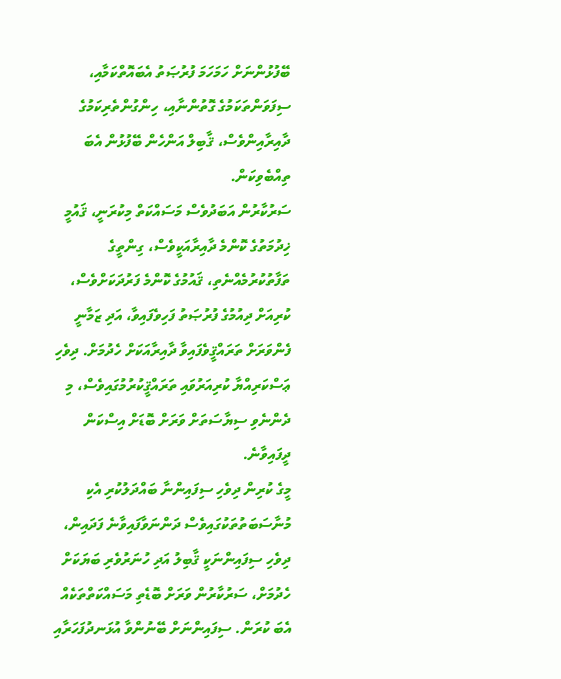ބޭފުޅުންނަށް ހަމަހަމަ ފުރުޞަތު އެބައޮތްކަމާއި، ސިފަވަންތަކަމުގެ ގޮތުންނާއި، ހިންގުންތެރިކަމުގެ ދާއިރާއިންވެސް، ޤާބިލް އަންހެން ބޭފުޅުން އެބަ ތިއްބެވިކަން.
ސަރުކާރުން އަބަދުވެސް މަސައްކަތް މިކުރަނީ، ޤައުމީ ޚިދުމަތުގެ ކޮންމެ ދާއިރާއަކީވެސް، ގިންތީގެ ތަފާތުކުރުމެއްނެތި، ޤައުމުގެ ކޮންމެ ފަރުދަކަށްވެސް، ކުރިއަށް ދިއުމުގެ ފުރުޞަތު ފަހިވެފައިވާ، އަދި ޒަމާނީ ފެންވަރަށް ތަރައްޤީވެފައިވާ ދާއިރާއަކަށް ހެދުމަށް. ދިވެހި ޢަސްކަރިއްޔާ ކުރިއަރުވައި ތަރައްޤީކުރުމުގައިވެސް، މި ދެންނެވި ސިޔާސަތަށް ވަރަށް ބޮޑަށް އިސްކަން ދީފައިވާނެ.
މީގެ ކުރިން ދިވެހި ސިފައިންނާ ބައްދަލުކުރި އެކި މުނާސަބަތުތަކުގައިވެސް ދަންނަވާފައިވާނެ ފަދައިން، ދިވެހި ސިފައިންނަކީ ޤާބިލު އަދި ހުނަރުވެރި ބަޔަކަށް ހެދުމަށް، ސަރުކާރުން ވަރަށް ބޮޑެތި މަސައްކަތްތަކެއް އެބަ ކުރަން. ސިފައިންނަށް ބޭނުންވާ އުޅަނދުފަހަރާއި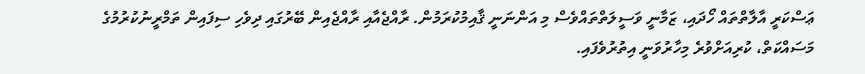ޢަސްކަރީ އާލާތްތައް ހޯދައި، ޒަމާނީ ވަސީލަތްތައްވެސް މި އަންނަނީ ޤާއިމުކުރަމުން. ރާއްޖެއާއި ރާއްޖެއިން ބޭރުގައި ދިވެހި ސިފައިން ތަމްރީނުކުރުމުގެ މަސައްކަތް، ކުރިއަށްވުރެ މިހާރުވަނީ އިތުރުވެފައި.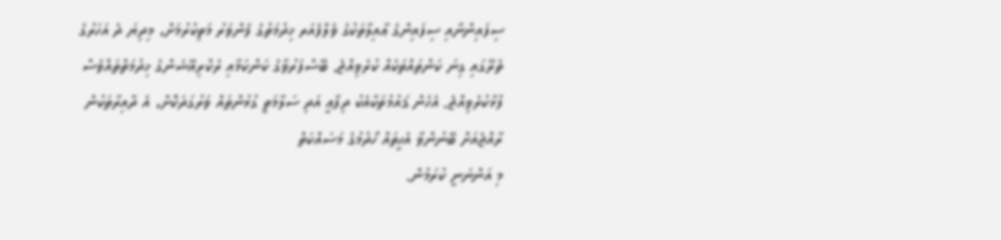ސިފައިންނާއި ސިފައިންގެ ޢާއިލާތަކުގެ ވެލްފެއަރ ޚިދުމަތުގެ ފެންވަރު މަތިކުރުމަށް، މިދިޔަ ދެ އަހަރުގެ ތެރޭގައި ގިނަ ކަންތައްތަކެއް ކުރެވިއްޖެ. ބޭސްފަރުވާގެ ކަންކަމާއި ރެކްރިއޭޝަންގެ ޚިދުމަތްތައްވެސް ފުޅާކުރެވިއްޖެ. އެހެން ޤައުމުތަކާއެކު ދިފާޢީ އަދި ސަލާމަތީ ގުޅުންތައް ވަރުގަދަކޮށް، އެ ދާއިރާތަކުން ރާއްޖެއަށް ބޭނުންވާ އެހީތައް ހޯދުމުގެ މަސައްކަތް
މި އަންނަނީ ކުރަމުން.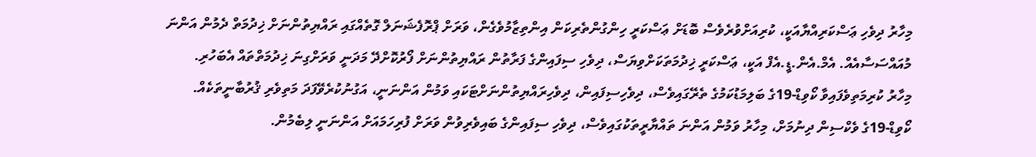މިހާރު ދިވެހި ޢަސްކަރިއްޔާއަކީ، ކުރިއަށްވުރެވެސް ބޮޑަށް ޢަސްކަރީ ހިންގުންތެރިކަން އިންތިޒާމުވެގެން، ވަރަށް ޕްރޮފެޝަނަލް ގޮތެއްގައި ރައްޔިތުންނަށް ޚިދުމަތް ދެމުން އަންނަ މުއައްސަސާއެއް. އެމް.އެން.ޑީ.އެފް އަކީ، ޢަސްކަރީ ޚިދުމަތަކަށްވިޔަސް، ދިވެހި ސިފައިންގެ ފަރާތުން ރައްޔިތުންނަށް ފޯރުކޮށްދޭ މަދަނީ ވަރަށްގިނަ ޚިދުމަތްތައް އެބަހުރި.
މިހާރު ކުރިމަތިވެފައިވާ ކޯވިޑް-19ގެ ބަލިމަޑުކަމުގެ ތެރޭގައިވެސް، ދިވެހިސިފައިން، ދިވެހިރައްޔިތުންނަށްޓަކައި ވަމުން އަންނަނީ، އަގުނުކުރެވޭފަދަ މަތިވެރި ޤުރުބާނީތަކެއް. ކޯވިޑް-19ގެ ވެކްސިން ދިނުމަށް، މިހާރު ވަމުން އަންނަ ތައްޔާރީތަކުގައިވެސް، ދިވެހި ސިފައިންގެ ބައިވެރިވުން ވަރަށް ފުރިހަމައަށް އަންނަނީ ލިބެމުން.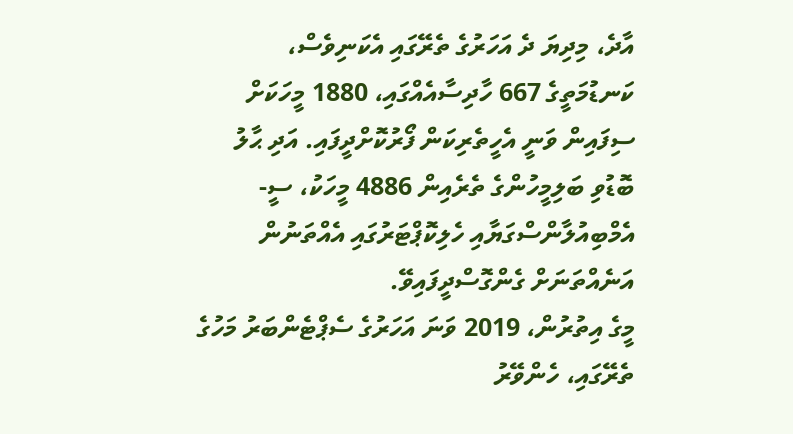އާދެ، މިދިޔަ ދެ އަހަރުގެ ތެރޭގައި އެކަނިވެސް، ކަނޑުމަތީގެ 667 ހާދިސާއެއްގައި، 1880 މީހަކަށް ސިފައިން ވަނީ އެހީތެރިކަން ފޯރުކޮށްދީފައި. އަދި ޙާލު ބޮޑުވި ބަލިމީހުންގެ ތެރެއިން 4886 މީހަކު، ސީ-އެމްބިއުލާންސްގަޔާއި ހެލިކޮޕްޓަރުގައި އެއްތަނުން އަނެއްތަނަށް ގެންގޮސްދީފައިވޭ.
މީގެ އިތުރުން، 2019 ވަނަ އަހަރުގެ ސެޕްޓެންބަރު މަހުގެ ތެރޭގައި، ހެންވޭރު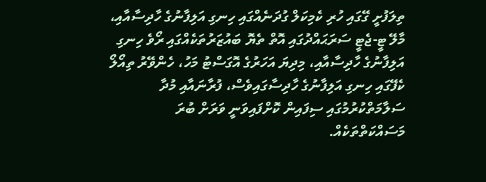ތިލަފުށީ ގޭގައި ހުރި ކެމިކަލް ގުދަނެއްގައި ހިނގި އަލިފާނުގެ ހާދިސާއާއި، މާލޭ ޓީ-ޖެޓީ ސަރަޙައްދުގައި އޮތް ތެޔޮ ބައުޒަރުތަކެއްގައި ރޯވެ ހިނގި އަލިފާނުގެ ހާދިސާއާއި، މިދިޔަ އަހަރުގެ އޮގަސްޓު މަހު، ހެންވޭރު ތިއޯލޯ ކެފޭގައި ހިނގި އަލިފާނުގެ ހާދިސާގައިވެސް، ފުރާނައާއި މުދާ ސަލާމަތްކުރުމުގައި ސިފައިން ކޮށްފައިވަނީ ވަރަށް ބުރަ މަސައްކަތްތަކެއް.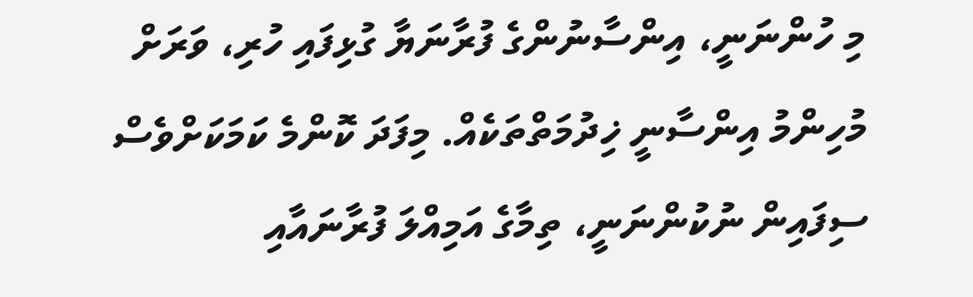މި ހުންނަނީ، އިންސާނުންގެ ފުރާނަޔާ ގުޅިފައި ހުރި، ވަރަށް މުހިންމު އިންސާނީ ޚިދުމަތްތަކެއް. މިފަދަ ކޮންމެ ކަމަކަށްވެސް ސިފައިން ނުކުންނަނީ، ތިމާގެ އަމިއްލަ ފުރާނައާއި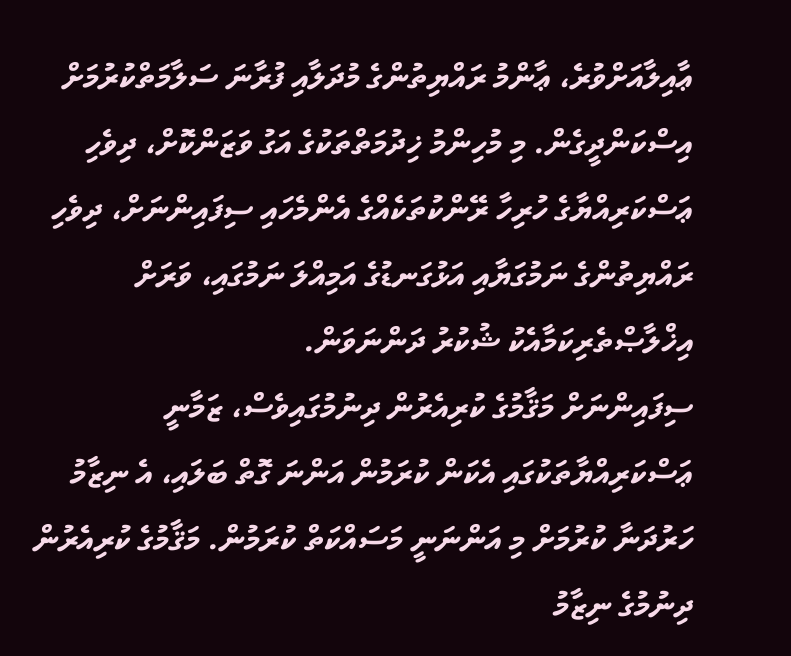ޢާއިލާއަށްވުރެ، ޢާންމު ރައްޔިތުންގެ މުދަލާއި ފުރާނަ ސަލާމަތްކުރުމަށް އިސްކަންދީގެން. މި މުހިންމު ޚިދުމަތްތަކުގެ އަގު ވަޒަންކޮށް، ދިވެހި ޢަސްކަރިއްޔާގެ ހުރިހާ ރޭންކުތަކެއްގެ އެންމެހައި ސިފައިންނަށް، ދިވެހި ރައްޔިތުންގެ ނަމުގަޔާއި އަޅުގަނޑުގެ އަމިއްލަ ނަމުގައި، ވަރަށް އިޚްލާޞްތެރިކަމާއެކު ޝުކުރު ދަންނަވަން.
ސިފައިންނަށް މަޤާމުގެ ކުރިއެރުން ދިނުމުގައިވެސް، ޒަމާނީ ޢަސްކަރިއްޔާތަކުގައި އެކަން ކުރަމުން އަންނަ ގޮތް ބަލައި، އެ ނިޒާމު ހަރުދަނާ ކުރުމަށް މި އަންނަނީ މަސައްކަތް ކުރަމުން. މަޤާމުގެ ކުރިއެރުން ދިނުމުގެ ނިޒާމު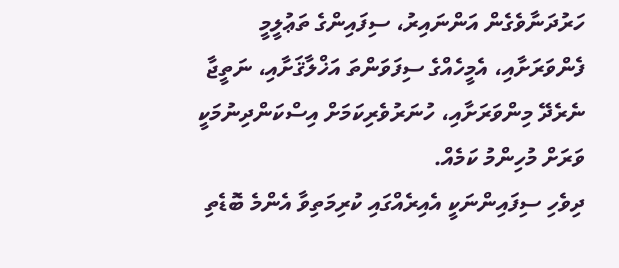ހަރުދަނާވެގެން އަންނައިރު، ސިފައިންގެ ތަޢުލީމީ ފެންވަރަށާއި، އެމީހެއްގެ ސިފަވަންތަ އަޚްލާޤަށާއި، ނަތީޖާ ނެރެދޭ މިންވަރަށާއި، ހުނަރުވެރިކަމަށް އިސްކަންދިނުމަކީ ވަރަށް މުހިންމު ކަމެއް.
ދިވެހި ސިފައިންނަކީ އެއިރެއްގައި ކުރިމަތިވާ އެންމެ ބޮޑެތި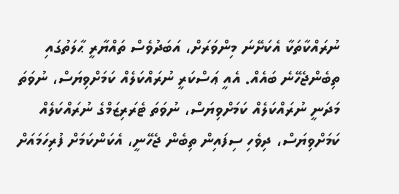ނުރައްކާތަކާ އެކަށޭނަ މިންވަރަށް، އަބަދުވެސް ތައްޔާރީ ޙާލަތުގައި ތިބެންޖެހޭނެ ބައެއް. އެއީ ޢަސްކަރީ ނުރައްކަލެއް ކަމަށްވިޔަސް، ނުވަތަ މަދަނީ ނުރައްކަލެއް ކަމަށްވިޔަސް، ނުވަތަ ޓެރަރިޒަމްގެ ނުރައްކަލެއް ކަމަށްވިޔަސް، ދިވެހި ސިފައިން ތިބެން ޖެހޭނީ، އެކަންކަމަށް ފުރިހަމައަށް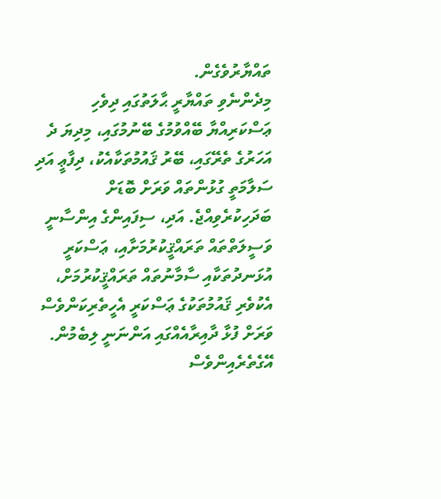ތައްޔާރުވެގެން.
މިދެންނެވި ތައްޔާރީ ޙާލަތުގައި ދިވެހި ޢަސްކަރިއްޔާ ބޭއްވުމުގެ ބޭނުމުގައި، މިދިޔަ ދެ އަހަރުގެ ތެރޭގައި، ބޭރު ޤައުމުތަކާއެކު، ދިފާޢީ އަދި ސަލާމަތީ ގުޅުންތައް ވަރަށް ބޮޑަށް ބަދަހިކުރެވިއްޖެ. އަދި، ސިފައިންގެ އިންސާނީ ވަސީލަތްތައް ތަރައްޤީކުރުމަށާއި، ޢަސްކަރީ އުޅަނދުތަކާއި ސާމާނުތައް ތަރައްޤީކުރުމަށް، އެކުވެރި ޤައުމުތަކުގެ ޢަސްކަރީ އެހީތެރިކަންވެސް ވަރަށް ފުޅާ ދާއިރާއެއްގައި އަންނަނީ ލިބެމުން.
އޭގެތެރެއިންވެސް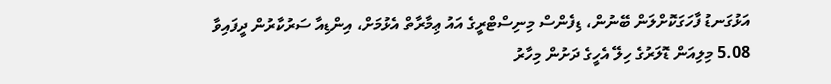އަޅުގަނޑު ފާހަގަކޮށްލަން ބޭނުން، ޑިފެންސް މިނިސްޓްރީގެ އައު ޢިމާރާތް އެޅުމަށް، އިންޑިއާ ސަރުކާރުން ދީފައިވާ 5.08 މިލިއަން ޑޮލަރުގެ ހިލޭ އެހީގެ ދަށުން މިހާރު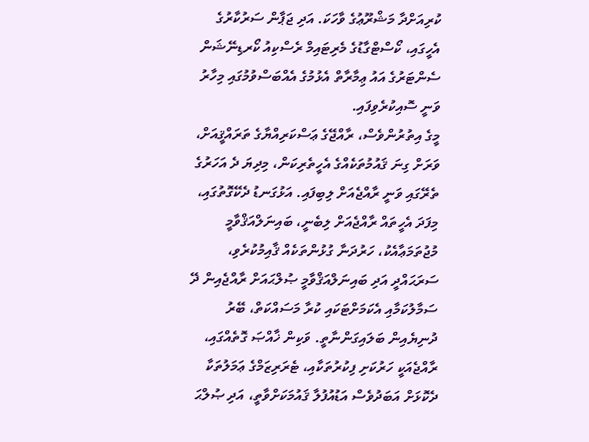ކުރިއަށްދާ މަޝްރޫޢުގެ ވާހަކަ. އަދި ޖަޕާން ސަރުކާރުގެ އެހީގައި، ކޯސްޓްގާޑުގެ މެރިޓައިމް ރެސްކިއު ކޯރޑިނޭޝަން ސެންޓަރުގެ އައު ޢިމާރާތް އެޅުމުގެ އެއްބަސްވުމުގައި މިހާރު ވަނީ ސޮއިކުރެވިފައި.
މީގެ އިތުރުންވެސް، ރާއްޖޭގެ ޢަސްކަރިއްޔާގެ ތަރައްޤީއަށް، ވަރަށް ގިނަ ޤައުމުތަކެއްގެ އެހީތެރިކަން، މިދިޔަ ދެ އަހަރުގެ ތެރޭގައި ވަނީ ރާއްޖެއަށް ލިބިފައި. އަޅުގަނޑު ދެކޭގޮތުގައި، މިފަދަ އެހީތައް ރާއްޖެއަށް ލިބެނީ، ބައިނަލްއަޤްވާމީ މުޖުތަމަޢާއެކު، ހަރުދަނާ ގުޅުންތަކެއް ޤާއިމުކުރެވި، ސަރަޙައްދީ އަދި ބައިނަލްއަޤްވާމީ ޞުލްޙައަށް ރާއްޖެއިން ދޭ ސަމާލުކަމާއި އެކަމަށްޓަކައި ކުރާ މަސައްކަތް، ބޭރު ދުނިޔެއިން ބަލައިގަންނާތީ. ވަކިން ޚާއްޞަ ގޮތެއްގައި، ރާއްޖެއަކީ ހަރުކަށި ފިކުރުތަކާއި، ޓެރަރިޒަމްގެ ޢަމަލުތަކާ ދެކޮޅަށް އަބަދުވެސް އަޑުއުފުލާ ޤައުމަކަށްވާތީ، އަދި ޞުލްޙަ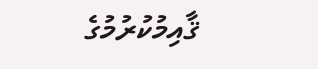ޤާއިމުކުރުމުގެ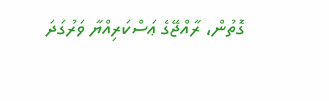ގޮތުން، ރާއްޖޭގެ ޢަސްކަރިއްޔާ ވަރުގަދަ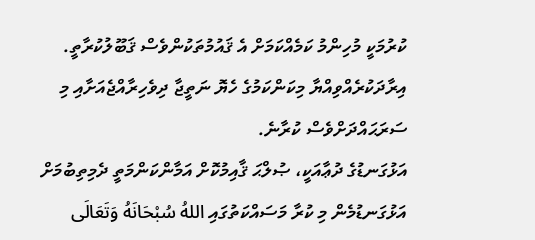ކުރުމަކީ މުހިންމު ކަމެއްކަމަށް އެ ޤައުމުތަކުންވެސް ޤަބޫލުކުރާތީ. އިރާދަކުރެއްވިއްޔާ މިކަންކަމުގެ ހެޔޮ ނަތީޖާ ދިވެހިރާއްޖެއަށާއި މި ސަރަޙައްދަށްވެސް ކުރާނެ.
އަޅުގަނޑުގެ ދުޢާއަކީ، ޞުލްޙަ ޤާއިމުކޮށް އަމާންކަންމަތީ ދެމިތިބުމަށް އަޅުގަނޑުމެން މި ކުރާ މަސައްކަތުގައި اللهُ سُبْحَانَهُ وَتَعَالَى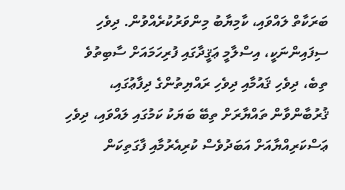ބަރަކާތް ލައްވައި، ކާމިޔާބު މިންވަރުކުރެއްވުން. ދިވެހި ސިފައިންނަކީ، އިސްލާމީ ޢަޤީދާގައި ފުރިހަމައަށް ސާބިތުވެ ތިބެ، ދިވެހި ޤައުމާއި ދިވެހި ރައްޔިތުންގެ ދިފާޢުގައި، ޤުރުބާންވާން ތައްޔާރަށް ތިބޭ ބަޔަކު ކަމުގައި ލައްވައި، ދިވެހި ޢަސްކަރިއްޔާއަށް އަބަދުވެސް ކުރިއެރުމާއި ފާގަތިކަން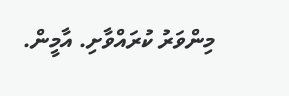މިންވަރު ކުރައްވާށި. އާމީން.